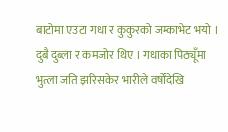बाटोमा एउटा गधा र कुकुरको जम्काभेट भयो । दुबै दुब्ला र कमजोर थिए । गधाका पिठ्यूँमा भुत्ला जति झरिसकेर भारीले वर्षोंदेखि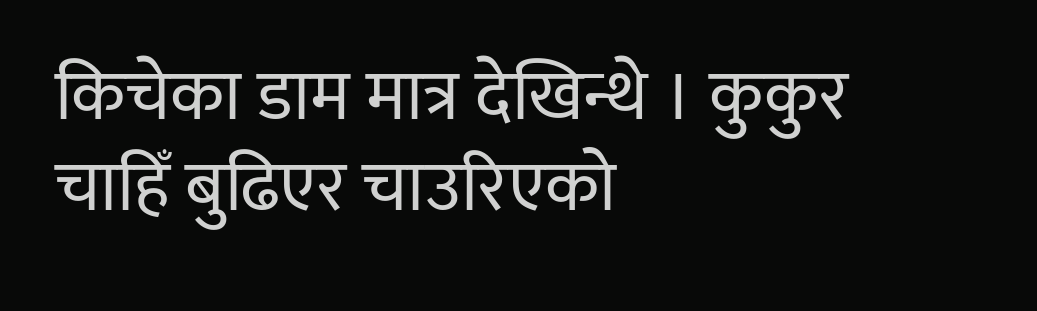किचेका डाम मात्र देखिन्थे । कुकुर चाहिँ बुढिएर चाउरिएको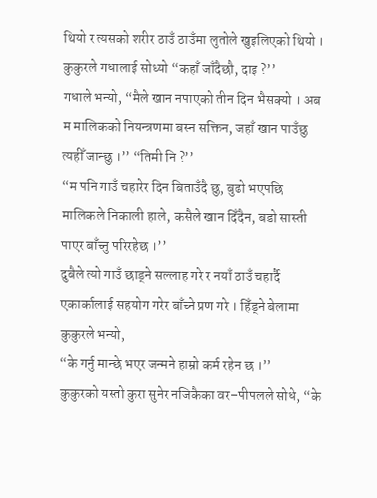थियो र त्यसको शरीर ठाउँ ठाउँमा लुतोले खुइलिएको थियो । कुकुरले गधालाई सोध्यो “कहाँ जाँदैछौ, दाइ ?’’
गधाले भन्यो, “मैले खान नपाएको तीन दिन भैसक्यो । अब म मालिकको नियन्त्रणमा बस्न सक्तिन, जहाँ खान पाउँछु त्यहीँ जान्छु ।’’ “तिमी नि ?’’
“म पनि गाउँ चहारेर दिन बिताउँदै छु, बुढो भएपछि मालिकले निकाली हाले, कसैले खान दिँदैन, बडो सास्ती पाएर बाँच्नु परिरहेछ ।’’
दुबैले त्यो गाउँ छाड्ने सल्लाह गरे र नयाँ ठाउँ चहार्दै एकार्कालाई सहयोग गरेर बाँच्ने प्रण गरे । हिँड्ने बेलामा कुकुरले भन्यो,
“के गर्नु मान्छे भएर जन्मने हाम्रो कर्म रहेन छ ।’’
कुकुरको यस्तो कुरा सुनेर नजिकैका वर–पीपलले सोधे, “के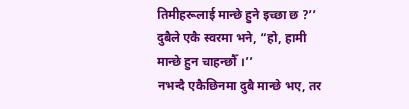तिमीहरूलाई मान्छे हुने इच्छा छ ?’’
दुबैले एकै स्वरमा भने, “हो, हामी मान्छे हुन चाहन्छौँ ।’’
नभन्दै एकैछिनमा दुबै मान्छे भए, तर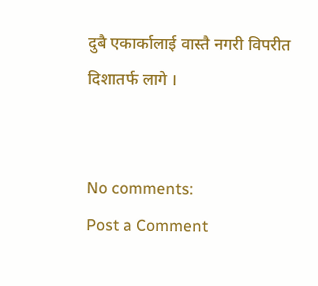दुबै एकार्कालाई वास्तै नगरी विपरीत दिशातर्फ लागे ।


No comments:
Post a Comment